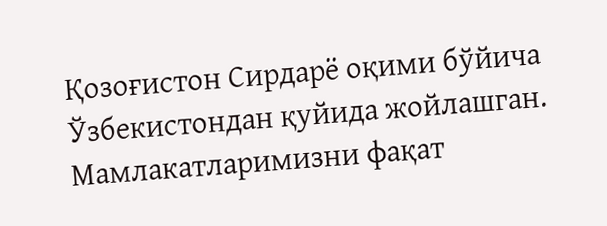Қозоғистон Сирдарё оқими бўйича Ўзбекистондан қуйида жойлашган. Мамлакатларимизни фақат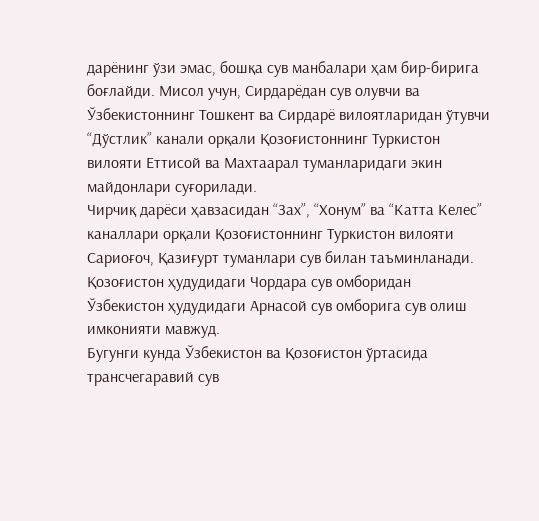дарёнинг ўзи эмас, бошқа сув манбалари ҳам бир-бирига боғлайди. Мисол учун, Сирдарёдан сув олувчи ва Ўзбекистоннинг Тошкент ва Сирдарё вилоятларидан ўтувчи “Дўстлик” канали орқали Қозоғистоннинг Туркистон вилояти Еттисой ва Махтаарал туманларидаги экин майдонлари суғорилади.
Чирчиқ дарёси ҳавзасидан “Зах”, “Хонум” ва “Катта Келес” каналлари орқали Қозоғистоннинг Туркистон вилояти Сариоғоч, Қазиғурт туманлари сув билан таъминланади.
Қозоғистон ҳудудидаги Чордара сув омборидан Ўзбекистон ҳудудидаги Арнасой сув омборига сув олиш имконияти мавжуд.
Бугунги кунда Ўзбекистон ва Қозоғистон ўртасида трансчегаравий сув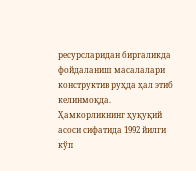ресурсларидан биргаликда фойдаланиш масалалари конструктив руҳда ҳал этиб келинмоқда.
Ҳамкорликнинг ҳуқуқий асоси сифатида 1992 йилги кўп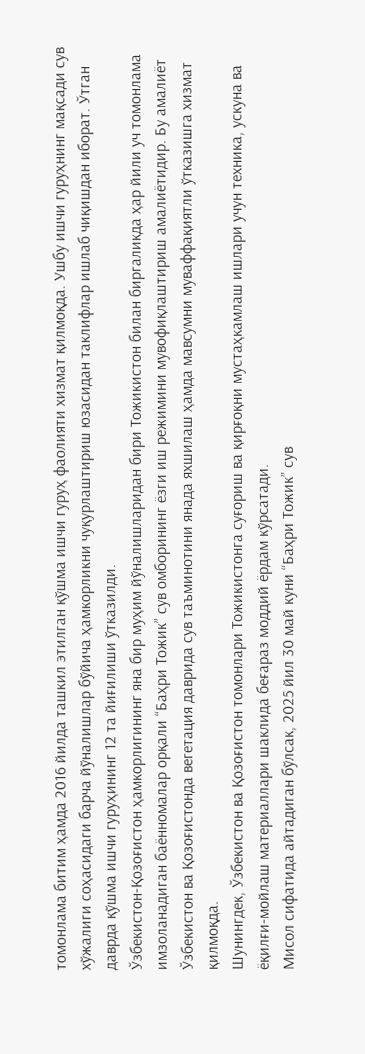томонлама битим ҳамда 2016 йилда ташкил этилган қўшма ишчи гуруҳ фаолияти хизмат қилмоқда. Ушбу ишчи гуруҳнинг мақсади сув хўжалиги соҳасидаги барча йўналишлар бўйича ҳамкорликни чуқурлаштириш юзасидан таклифлар ишлаб чиқишдан иборат. Ўтган даврда қўшма ишчи гуруҳининг 12 та йиғилиши ўтказилди.
Ўзбекистон-Қозоғистон ҳамкорлигининг яна бир муҳим йўналишларидан бири Тожикистон билан биргаликда ҳар йили уч томонлама имзоланадиган баённомалар орқали “Баҳри Тожик” сув омборининг ёзги иш режимини мувофиқлаштириш амалиётидир. Бу амалиёт Ўзбекистон ва Қозоғистонда вегетация даврида сув таъминотини янада яхшилаш ҳамда мавсумни муваффақиятли ўтказишга хизмат қилмоқда.
Шунингдек, Ўзбекистон ва Қозоғистон томонлари Тожикистонга суғориш ва қирғоқни мустаҳкамлаш ишлари учун техника, ускуна ва ёқилғи-мойлаш материаллари шаклида беғараз моддий ёрдам кўрсатади.
Мисол сифатида айтадиган бўлсак, 2025 йил 30 май куни “Баҳри Тожик” сув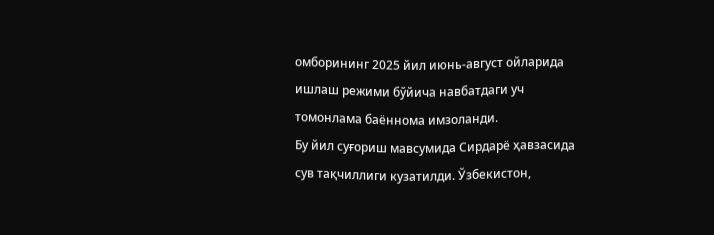омборининг 2025 йил июнь-август ойларида ишлаш режими бўйича навбатдаги уч томонлама баённома имзоланди.
Бу йил суғориш мавсумида Сирдарё ҳавзасида сув тақчиллиги кузатилди. Ўзбекистон,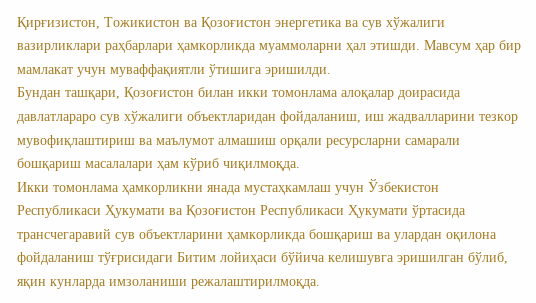Қирғизистон, Тожикистон ва Қозоғистон энергетика ва сув хўжалиги вазирликлари раҳбарлари ҳамкорликда муаммоларни ҳал этишди. Мавсум ҳар бир мамлакат учун муваффақиятли ўтишига эришилди.
Бундан ташқари, Қозоғистон билан икки томонлама алоқалар доирасида давлатлараро сув хўжалиги объектларидан фойдаланиш, иш жадвалларини тезкор мувофиқлаштириш ва маълумот алмашиш орқали ресурсларни самарали бошқариш масалалари ҳам кўриб чиқилмоқда.
Икки томонлама ҳамкорликни янада мустаҳкамлаш учун Ўзбекистон Республикаси Ҳукумати ва Қозоғистон Республикаси Ҳукумати ўртасида трансчегаравий сув объектларини ҳамкорликда бошқариш ва улардан оқилона фойдаланиш тўғрисидаги Битим лойиҳаси бўйича келишувга эришилган бўлиб, яқин кунларда имзоланиши режалаштирилмоқда.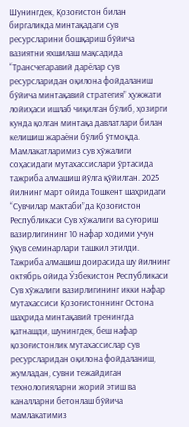Шунингдек, Қозоғистон билан биргаликда минтақадаги сув ресурсларини бошқариш бўйича вазиятни яхшилаш мақсадида “Трансчегаравий дарёлар сув ресурсларидан оқилона фойдаланиш бўйича минтақавий стратегия” ҳужжати лойиҳаси ишлаб чиқилган бўлиб, ҳозирги кунда қолган минтақа давлатлари билан келишиш жараёни бўлиб ўтмоқда.
Мамлакатларимиз сув хўжалиги соҳасидаги мутахассислари ўртасида тажриба алмашиш йўлга қўйилган. 2025 йилнинг март ойида Тошкент шаҳридаги “Сувчилар мактаби”да Қозоғистон Республикаси Сув хўжалиги ва суғориш вазирлигининг 10 нафар ходими учун ўқув семинарлари ташкил этилди.
Тажриба алмашиш доирасида шу йилнинг октябрь ойида Ўзбекистон Республикаси Сув хўжалиги вазирлигининг икки нафар мутахассиси Қозоғистоннинг Остона шаҳрида минтақавий тренингда қатнашди, шунингдек, беш нафар қозоғистонлик мутахассислар сув ресурсларидан оқилона фойдаланиш, жумладан, сувни тежайдиган технологияларни жорий этиш ва каналларни бетонлаш бўйича мамлакатимиз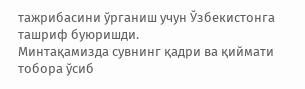тажрибасини ўрганиш учун Ўзбекистонга ташриф буюришди.
Минтақамизда сувнинг қадри ва қиймати тобора ўсиб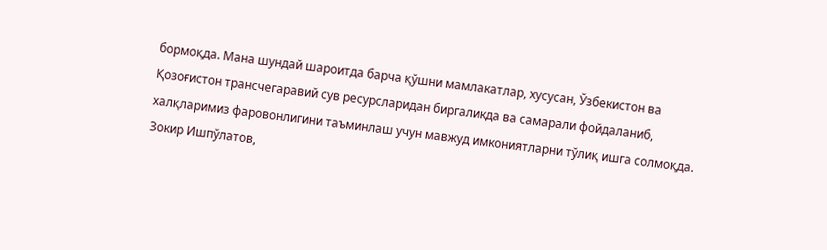бормоқда. Мана шундай шароитда барча қўшни мамлакатлар, хусусан, Ўзбекистон ва Қозоғистон трансчегаравий сув ресурсларидан биргаликда ва самарали фойдаланиб, халқларимиз фаровонлигини таъминлаш учун мавжуд имкониятларни тўлиқ ишга солмоқда.
Зокир Ишпўлатов,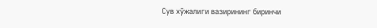Сув хўжалиги вазирининг биринчи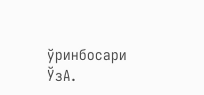ўринбосари
ЎзА.